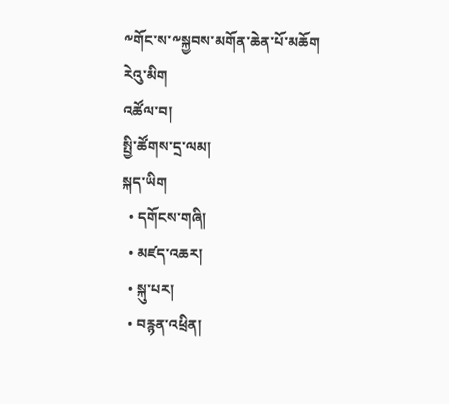༸གོང་ས་༸སྐྱབས་མགོན་ཆེན་པོ་མཆོག
རེའུ་མིག
འཚོལ་བ།
སྤྱི་ཚོགས་དྲ་ལམ།
སྐད་ཡིག
  • དགོངས་གཞི།
  • མཛད་འཆར།
  • སྐུ་པར།
  • བརྙན་འཕྲིན།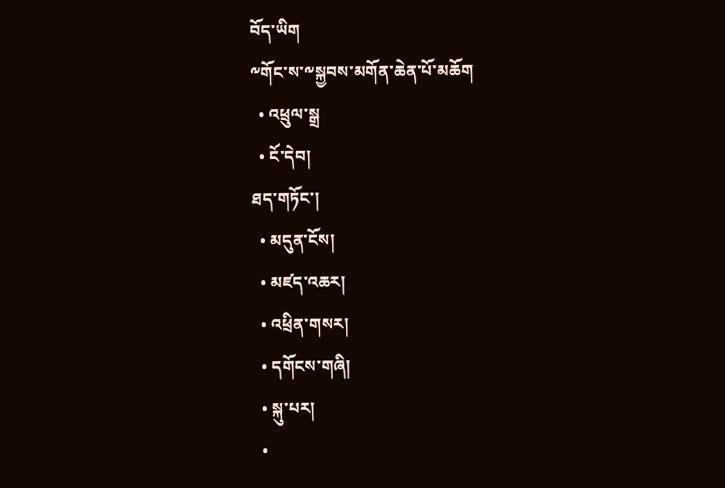བོད་ཡིག
༸གོང་ས་༸སྐྱབས་མགོན་ཆེན་པོ་མཆོག
  • འཕྲུལ་སྒྲ
  • ངོ་དེབ།
ཐད་གཏོང་།
  • མདུན་ངོས།
  • མཛད་འཆར།
  • འཕྲིན་གསར།
  • དགོངས་གཞི།
  • སྐུ་པར།
  •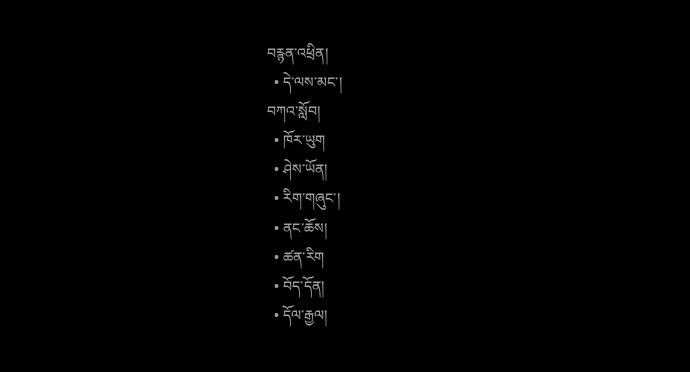བརྙན་འཕྲིན།
  • དེ་ལས་མང་།
བཀའ་སློབ།
  • ཁོར་ཡུག
  • ཤེས་ཡོན།
  • རིག་གཞུང་།
  • ནང་ཆོས།
  • ཚན་རིག
  • བོད་དོན།
  • དོལ་རྒྱལ།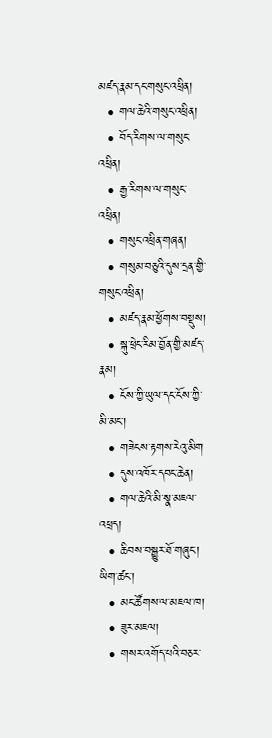མཛད་རྣམ་དང་གསུང་འཕྲིན།
  • གལ་ཆེའི་གསུང་འཕྲིན།
  • བོད་རིགས་ལ་གསུང་འཕྲིན།
  • རྒྱ་རིགས་ལ་གསུང་འཕྲིན།
  • གསུང་འཕྲིན་གཞན།
  • གསུམ་བཅུའི་དུས་དྲན་གྱི་གསུང་འཕྲིན།
  • མཛད་རྣམ་ཕྱོགས་བསྡུས།
  • སྐུ་ཕྲེང་རིམ་བྱོན་གྱི་མཛད་རྣམ།
  • ངོས་ཀྱི་ཡུལ་དང་ངོས་ཀྱི་མི་མང་།
  • གཟེངས་རྟགས་རེའུ་མིག
  • དུས་འཁོར་དབང་ཆེན།
  • གལ་ཆེའི་མི་སྣ་མཇལ་འཕྲད།
  • ཆིབས་བསྒྱུར་ཐོ་གཞུང་།
ཡིག་ཚང་།
  • མང་ཚོགས་ལ་མཇལ་ཁ།
  • ཟུར་མཇལ།
  • གསར་འགོད་པའི་བཅར་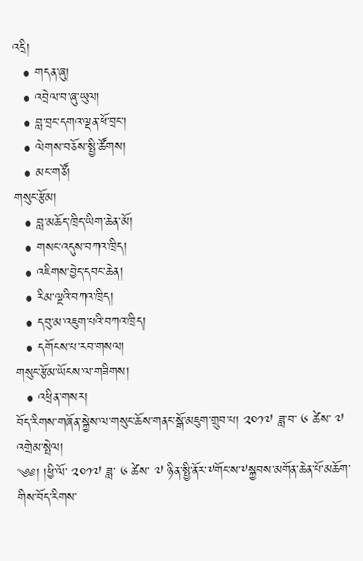འདྲི།
  • གདན་ཞུ།
  • འབྲེལ་བ་ཞུ་ཡུལ།
  • བླ་བྲང་དགའ་ལྡན་ཕོ་བྲང་།
  • ལེགས་བཅོས་སྤྱི་ཚོགས།
  • མང་གཙོ།
གསུང་རྩོམ།
  • བླ་མཆོད་ཁྲིད་ཡིག་ཆེན་མོ།
  • གསང་འདུས་བཀའ་ཁྲིད།
  • འཇིགས་བྱེད་དབང་ཆེན།
  • རིམ་ལྔའི་བཀའ་ཁྲིད།
  • དབུ་མ་འཇུག་པའི་བཀའ་ཁྲིད།
  • དགོངས་པ་རབ་གསལ།
གསུང་རྩོམ་ཡོངས་ལ་གཟིགས།
  • འཕྲིན་གསར།
བོད་རིགས་གཞོན་སྐྱེས་ལ་གསུང་ཆོས་གནང་སྒོ་མཇུག་གྲུབ་པ། ༢༠༡༧ ཟླ་བ་ ༦ ཚེས་ ༧
འགྲེམ་སྤེལ།
༄༅། །ཕྱི་ལོ་ ༢༠༡༧ ཟླ་ ༦ ཚེས་ ༧ ཉིན་སྤྱི་ནོར་༸གོང་ས་༸སྐྱབས་མགོན་ཆེན་པོ་མཆོག་གིས་བོད་རིགས་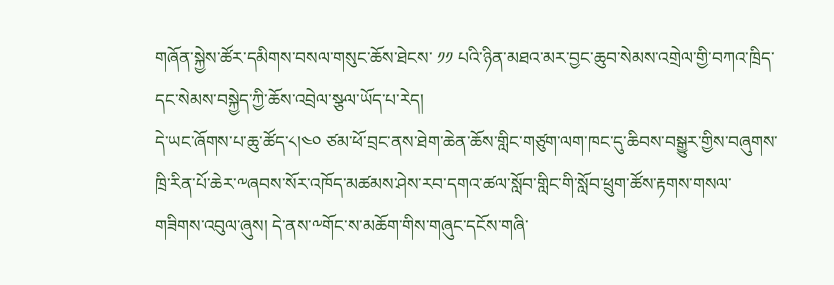གཞོན་སྐྱེས་ཚོར་དམིགས་བསལ་གསུང་ཆོས་ཐེངས་ ༡༡ པའི་ཉིན་མཐའ་མར་བྱང་ཆུབ་སེམས་འགྲེལ་གྱི་བཀའ་ཁྲིད་དང་སེམས་བསྐྱེད་ཀྱི་ཆོས་འབྲེལ་སྩལ་ཡོད་པ་རེད།
དེ་ཡང་ཞོགས་པ་ཆུ་ཚོད་༨།༤༠ ཙམ་ཕོ་བྲང་ནས་ཐེག་ཆེན་ཆོས་གླིང་གཙུག་ལག་ཁང་དུ་ཆིབས་བསྒྱུར་གྱིས་བཞུགས་ཁྲི་རིན་པོ་ཆེར་༸ཞབས་སོར་འཁོད་མཚམས་ཤེས་རབ་དགའ་ཚལ་སློབ་གླིང་གི་སློབ་ཕྲུག་ཚོས་རྟགས་གསལ་གཟིགས་འབུལ་ཞུས། དེ་ནས་༸གོང་ས་མཆོག་གིས་གཞུང་དངོས་གཞི་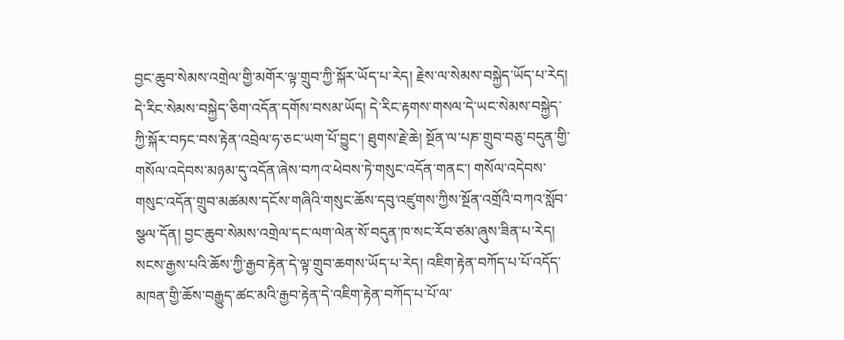བྱང་ཆུབ་སེམས་འགྲེལ་གྱི་མགོར་ལྟ་གྲུབ་ཀྱི་སྐོར་ཡོད་པ་རེད། རྗེས་ལ་སེམས་བསྐྱེད་ཡོད་པ་རེད། དེ་རིང་སེམས་བསྐྱེད་ཅིག་འདོན་དགོས་བསམ་ཡོད། དེ་རིང་རྟགས་གསལ་དེ་ཡང་སེམས་བསྐྱེད་ཀྱི་སྐོར་བཏང་བས་རྟེན་འབྲེལ་ཧ་ཅང་ཡག་པོ་བྱུང་། ཐུགས་རྗེ་ཆེ། སྔོན་ལ་པཎ་གྲུབ་བཅུ་བདུན་གྱི་གསོལ་འདེབས་མཉམ་དུ་འདོན་ཞེས་བཀའ་ཕེབས་ཏེ་གསུང་འདོན་གནང་། གསོལ་འདེབས་གསུང་འདོན་གྲུབ་མཚམས་དངོས་གཞིའི་གསུང་ཆོས་དབུ་འཛུགས་ཀྱིས་སྔོན་འགྲོའི་བཀའ་སློབ་སྩལ་དོན། བྱང་ཆུབ་སེམས་འགྲེལ་དང་ལག་ལེན་སོ་བདུན་ཁ་སང་རོབ་ཙམ་ཞུས་ཟིན་པ་རེད། སངས་རྒྱས་པའི་ཆོས་ཀྱི་རྒྱབ་རྟེན་དེ་ལྟ་གྲུབ་ཆགས་ཡོད་པ་རེད། འཇིག་རྟེན་བཀོད་པ་པོ་འདོད་མཁན་གྱི་ཆོས་བརྒྱུད་ཚང་མའི་རྒྱབ་རྟེན་དེ་འཇིག་རྟེན་བཀོད་པ་པོ་ལ་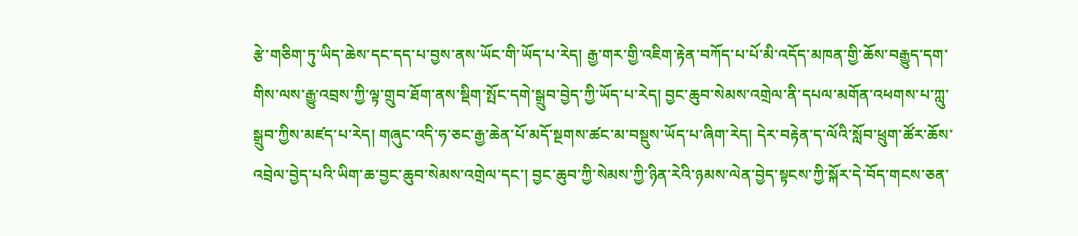རྩེ་གཅིག་ཏུ་ཡིད་ཆེས་དང་དད་པ་བྱས་ནས་ཡོང་གི་ཡོད་པ་རེད། རྒྱ་གར་གྱི་འཇིག་རྟེན་བཀོད་པ་པོ་མི་འདོད་མཁན་གྱི་ཆོས་བརྒྱུད་དག་གིས་ལས་རྒྱུ་འབྲས་ཀྱི་ལྟ་གྲུབ་ཐོག་ནས་སྡིག་སྤོང་དགེ་སྒྲུབ་བྱེད་ཀྱི་ཡོད་པ་རེད། བྱང་ཆུབ་སེམས་འགྲེལ་ནི་དཔལ་མགོན་འཕགས་པ་ཀླུ་སྒྲུབ་ཀྱིས་མཛད་པ་རེད། གཞུང་འདི་ཧ་ཅང་རྒྱ་ཆེན་པོ་མདོ་སྔགས་ཚང་མ་བསྡུས་ཡོད་པ་ཞིག་རེད། དེར་བརྟེན་ད་ལོའི་སློབ་ཕྲུག་ཚོར་ཆོས་འབྲེལ་བྱེད་པའི་ཡིག་ཆ་བྱང་ཆུབ་སེམས་འགྲེལ་དང་། བྱང་ཆུབ་ཀྱི་སེམས་ཀྱི་ཉིན་རེའི་ཉམས་ལེན་བྱེད་སྟངས་ཀྱི་སྐོར་དེ་བོད་གངས་ཅན་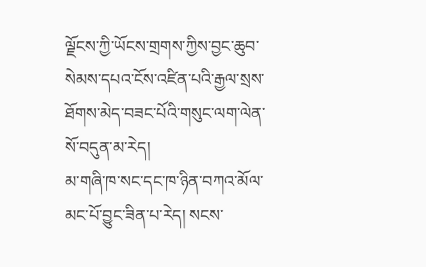ལྗོངས་ཀྱི་ཡོངས་གྲགས་ཀྱིས་བྱང་ཆུབ་སེམས་དཔའ་ངོས་འཛིན་པའི་རྒྱལ་སྲས་ཐོགས་མེད་བཟང་པོའི་གསུང་ལག་ལེན་སོ་བདུན་མ་རེད།
མ་གཞི་ཁ་སང་དང་ཁ་ཉིན་བཀའ་མོལ་མང་པོ་བྱུང་ཟིན་པ་རེད། སངས་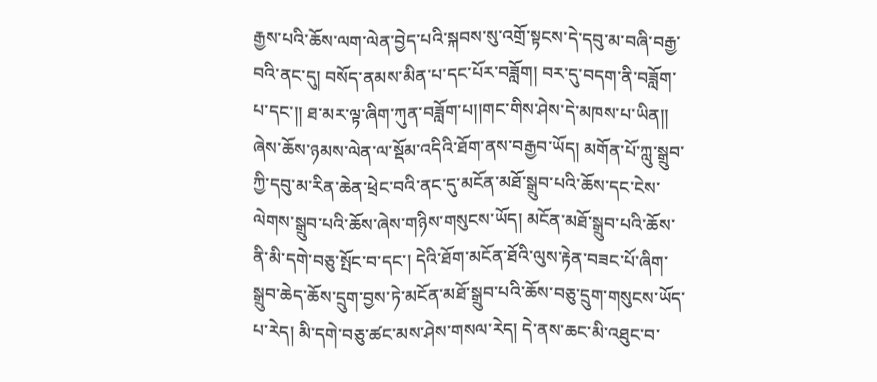རྒྱས་པའི་ཆོས་ལག་ལེན་བྱེད་པའི་སྐབས་སུ་འགྲོ་སྟངས་དེ་དབུ་མ་བཞི་བརྒྱ་བའི་ནང་དུ། བསོད་ནམས་མིན་པ་དང་པོར་བཟློག། བར་དུ་བདག་ནི་བཟློག་པ་དང་།། ཐ་མར་ལྟ་ཞིག་ཀུན་བཟློག་པ།།གང་གིས་ཤེས་དེ་མཁས་པ་ཡིན།། ཞེས་ཆོས་ཉམས་ལེན་ལ་སྡོམ་འདིའི་ཐོག་ནས་བརྒྱབ་ཡོད། མགོན་པོ་ཀླུ་སྒྲུབ་ཀྱི་དབུ་མ་རིན་ཆེན་ཕྲེང་བའི་ནང་དུ་མངོན་མཐོ་སྒྲུབ་པའི་ཆོས་དང་ངེས་ལེགས་སྒྲུབ་པའི་ཆོས་ཞེས་གཉིས་གསུངས་ཡོད། མངོན་མཐོ་སྒྲུབ་པའི་ཆོས་ནི་མི་དགེ་བཅུ་སྤོང་བ་དང་། དེའི་ཐོག་མངོན་ཐོའི་ལུས་རྟེན་བཟང་པོ་ཞིག་སྒྲུབ་ཆེད་ཆོས་དྲུག་བྱས་ཏེ་མངོན་མཐོ་སྒྲུབ་པའི་ཆོས་བཅུ་དྲུག་གསུངས་ཡོད་པ་རེད། མི་དགེ་བཅུ་ཚང་མས་ཤེས་གསལ་རེད། དེ་ནས་ཆང་མི་འཐུང་བ་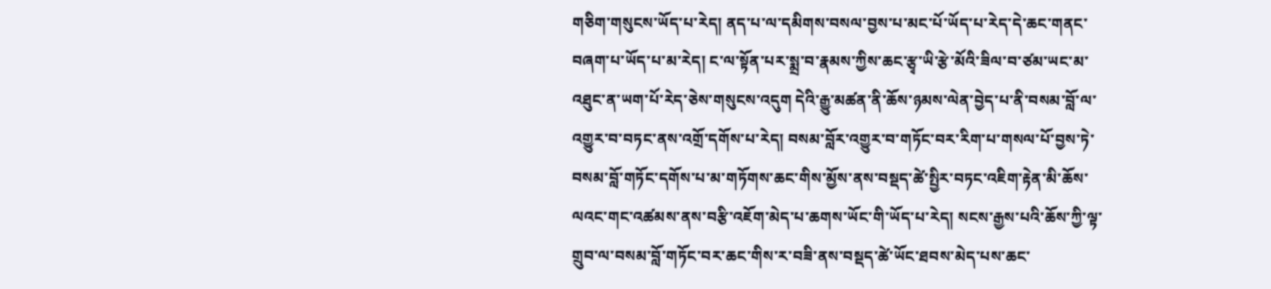གཅིག་གསུངས་ཡོད་པ་རེད། ནད་པ་ལ་དམིགས་བསལ་བྱས་པ་མང་པོ་ཡོད་པ་རེད་དེ་ཆང་གནང་བཞག་པ་ཡོད་པ་མ་རེད། ང་ལ་སྟོན་པར་སྨྲ་བ་རྣམས་ཀྱིས་ཆང་རྩྭ་ཡི་རྩེ་མོའི་ཟིལ་བ་ཙམ་ཡང་མ་འཐུང་ན་ཡག་པོ་རེད་ཅེས་གསུངས་འདུག དེའི་རྒྱུ་མཚན་ནི་ཆོས་ཉམས་ལེན་བྱེད་པ་ནི་བསམ་བློ་ལ་འགྱུར་བ་བཏང་ནས་འགྲོ་དགོས་པ་རེད། བསམ་བློར་འགྱུར་བ་གཏོང་བར་རིག་པ་གསལ་པོ་བྱས་ཏེ་བསམ་བློ་གཏོང་དགོས་པ་མ་གཏོགས་ཆང་གིས་མྱོས་ནས་བསྡད་ཚེ་སྤྱིར་བཏང་འཇིག་རྟེན་མི་ཆོས་ལའང་གང་འཚམས་ནས་བརྩི་འཇོག་མེད་པ་ཆགས་ཡོང་གི་ཡོད་པ་རེད། སངས་རྒྱས་པའི་ཆོས་ཀྱི་ལྟ་གྲུབ་ལ་བསམ་བློ་གཏོང་བར་ཆང་གིས་ར་བཟི་ནས་བསྡད་ཚེ་ཡོང་ཐབས་མེད་པས་ཆང་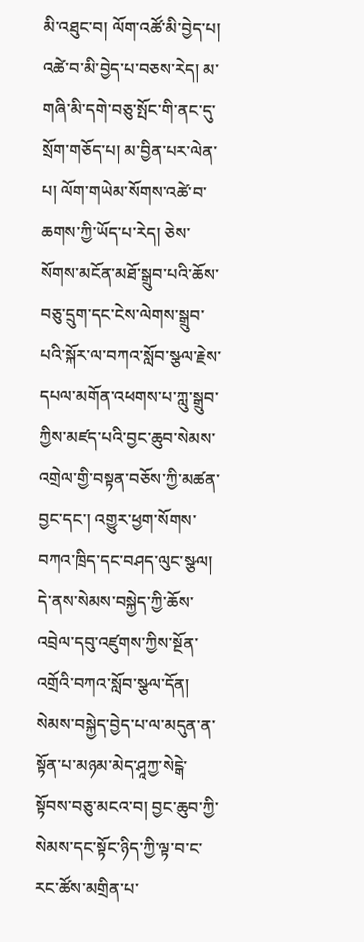མི་འཐུང་བ། ལོག་འཚོ་མི་བྱེད་པ། འཚེ་བ་མི་བྱེད་པ་བཅས་རེད། མ་གཞི་མི་དགེ་བཅུ་སྤོང་གི་ནང་དུ་སྲོག་གཅོད་པ། མ་བྱིན་པར་ལེན་པ། ལོག་གཡེམ་སོགས་འཚེ་བ་ཆགས་ཀྱི་ཡོད་པ་རེད། ཅེས་སོགས་མངོན་མཐོ་སྒྲུབ་པའི་ཆོས་བཅུ་དྲུག་དང་ངེས་ལེགས་སྒྲུབ་པའི་སྐོར་ལ་བཀའ་སློབ་སྩལ་རྗེས་དཔལ་མགོན་འཕགས་པ་ཀླུ་སྒྲུབ་ཀྱིས་མཛད་པའི་བྱང་ཆུབ་སེམས་འགྲེལ་གྱི་བསྟན་བཅོས་ཀྱི་མཚན་བྱང་དང་། འགྱུར་ཕྱག་སོགས་བཀའ་ཁྲིད་དང་བཤད་ལུང་སྩལ།
དེ་ནས་སེམས་བསྐྱེད་ཀྱི་ཆོས་འབྲེལ་དབུ་འཛུགས་ཀྱིས་སྔོན་འགྲོའི་བཀའ་སློབ་སྩལ་དོན།  སེམས་བསྐྱེད་བྱེད་པ་ལ་མདུན་ན་སྟོན་པ་མཉམ་མེད་ཤཱཀྱ་སེངྒེ་སྟོབས་བཅུ་མངའ་བ། བྱང་ཆུབ་ཀྱི་སེམས་དང་སྟོང་ཉིད་ཀྱི་ལྟ་བ་ང་རང་ཚོས་མགྲིན་པ་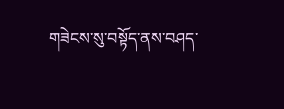གཟེངས་སུ་བསྟོད་ནས་བཤད་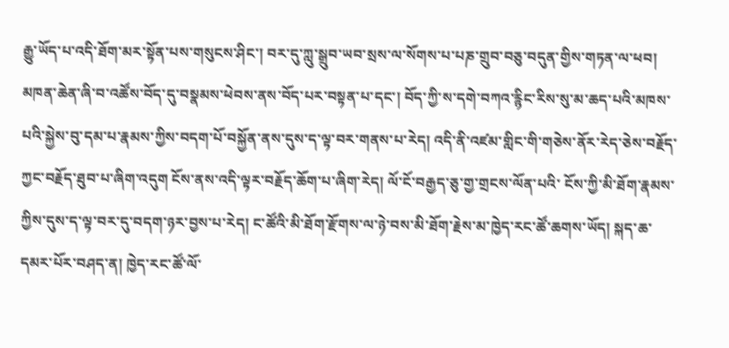རྒྱུ་ཡོད་པ་འདི་ཐོག་མར་སྟོན་པས་གསུངས་ཤིང་། བར་དུ་ཀླུ་སྒྲུབ་ཡབ་སྲས་ལ་སོགས་པ་པཎ་གྲུབ་བཅུ་བདུན་གྱིས་གཏན་ལ་ཕབ། མཁན་ཆེན་ཞི་བ་འཚོས་བོད་དུ་བསྣམས་ཕེབས་ནས་བོད་པར་བསྟན་པ་དང་། བོད་ཀྱི་ས་དགེ་བཀའ་རྙིང་རིས་སུ་མ་ཆད་པའི་མཁས་པའི་སྐྱེས་བུ་དམ་པ་རྣམས་ཀྱིས་བདག་པོ་བསྐྱོན་ནས་དུས་ད་ལྟ་བར་གནས་པ་རེད། འདི་ནི་འཛམ་གླིང་གི་གཅེས་ནོར་རེད་ཅེས་བརྗོད་ཀྱང་བརྗོད་ཐུབ་པ་ཞིག་འདུག ངོས་ནས་འདི་ལྟར་བརྗོད་ཆོག་པ་ཞིག་རེད། ལོ་ངོ་བརྒྱད་ཅུ་གྱ་གྲངས་ལོན་པའི་ ངོས་ཀྱི་མི་ཐོག་རྣམས་ཀྱིས་དུས་ད་ལྟ་བར་དུ་བདག་ཉར་བྱས་པ་རེད། ང་ཚོའི་མི་ཐོག་རྫོགས་ལ་ཉེ་བས་མི་ཐོག་རྗེས་མ་ཁྱེད་རང་ཚོ་ཆགས་ཡོད། སྐད་ཆ་དམར་པོར་བཤད་ན། ཁྱེད་རང་ཚོ་ལོ་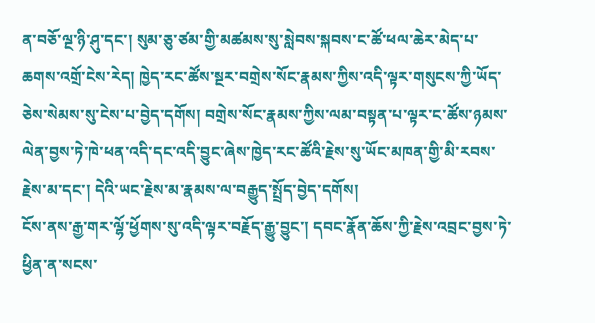ན་བཅོ་ལྔ་ཉི་ཤུ་དང་། སུམ་ཅུ་ཙམ་གྱི་མཚམས་སུ་སླེབས་སྐབས་ང་ཚོ་ཕལ་ཆེར་མེད་པ་ཆགས་འགྲོ་ངེས་རེད། ཁྱེད་རང་ཚོས་སྔར་བགྲེས་སོང་རྣམས་ཀྱིས་འདི་ལྟར་གསུངས་ཀྱི་ཡོད་ཅེས་སེམས་སུ་ངེས་པ་བྱེད་དགོས། བགྲེས་སོང་རྣམས་ཀྱིས་ལམ་བསྟན་པ་ལྟར་ང་ཚོས་ཉམས་ལེན་བྱས་ཏེ་ཁེ་ཕན་འདི་དང་འདི་བྱུང་ཞེས་ཁྱེད་རང་ཚོའི་རྗེས་སུ་ཡོང་མཁན་གྱི་མི་རབས་རྗེས་མ་དང་། དེའི་ཡང་རྗེས་མ་རྣམས་ལ་བརྒྱུད་སྤྲོད་བྱེད་དགོས།
ངོས་ནས་རྒྱ་གར་ལྷོ་ཕྱོགས་སུ་འདི་ལྟར་བརྗོད་རྒྱུ་བྱུང་། དབང་རྣོན་ཆོས་ཀྱི་རྗེས་འབྲང་བྱས་ཏེ་ཕྱིན་ན་སངས་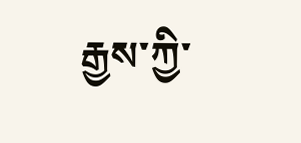རྒྱས་ཀྱི་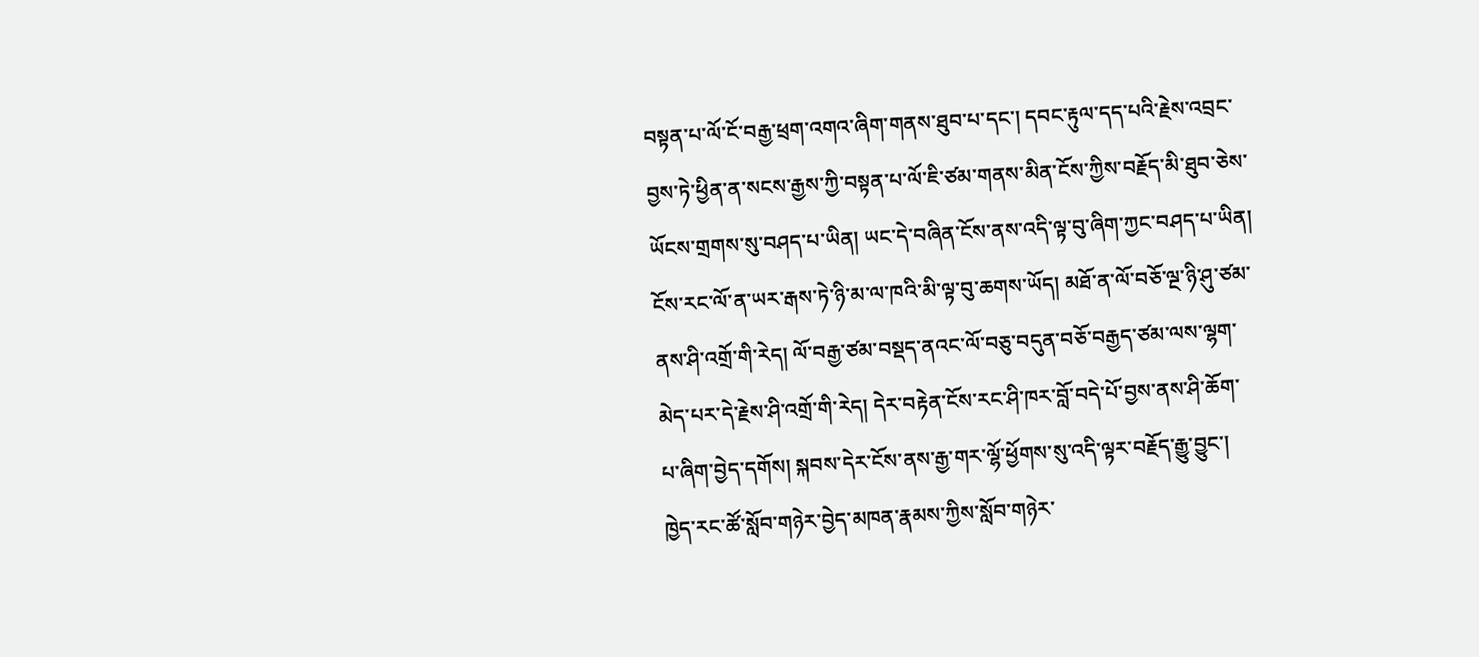བསྟན་པ་ལོ་ངོ་བརྒྱ་ཕྲག་འགའ་ཞིག་གནས་ཐུབ་པ་དང་། དབང་རྟུལ་དད་པའི་རྗེས་འབྲང་བྱས་ཏེ་ཕྱིན་ན་སངས་རྒྱས་ཀྱི་བསྟན་པ་ལོ་ཇི་ཙམ་གནས་མིན་ངོས་ཀྱིས་བརྗོད་མི་ཐུབ་ཅེས་ཡོངས་གྲགས་སུ་བཤད་པ་ཡིན། ཡང་དེ་བཞིན་ངོས་ནས་འདི་ལྟ་བུ་ཞིག་ཀྱང་བཤད་པ་ཡིན། ངོས་རང་ལོ་ན་ཡར་རྒས་ཏེ་ཉི་མ་ལ་ཁའི་མི་ལྟ་བུ་ཆགས་ཡོད། མཐོ་ན་ལོ་བཅོ་ལྔ་ཉི་ཤུ་ཙམ་ནས་ཤི་འགྲོ་གི་རེད། ལོ་བརྒྱ་ཙམ་བསྡད་ནའང་ལོ་བཅུ་བདུན་བཅོ་བརྒྱད་ཙམ་ལས་ལྷག་མེད་པར་དེ་རྗེས་ཤི་འགྲོ་གི་རེད། དེར་བརྟེན་ངོས་རང་ཤི་ཁར་བློ་བདེ་པོ་བྱས་ནས་ཤི་ཆོག་པ་ཞིག་བྱེད་དགོས། སྐབས་དེར་ངོས་ནས་རྒྱ་གར་ལྷོ་ཕྱོགས་སུ་འདི་ལྟར་བརྗོད་རྒྱུ་བྱུང་། ཁྱེད་རང་ཚོ་སློབ་གཉེར་བྱེད་མཁན་རྣམས་ཀྱིས་སློབ་གཉེར་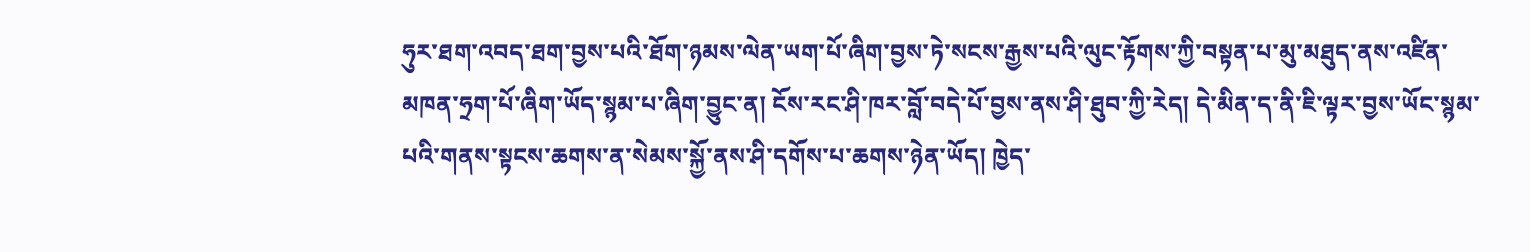ཧུར་ཐག་འབད་ཐག་བྱས་པའི་ཐོག་ཉམས་ལེན་ཡག་པོ་ཞིག་བྱས་ཏེ་སངས་རྒྱས་པའི་ལུང་རྟོགས་ཀྱི་བསྟན་པ་མུ་མཐུད་ནས་འཛིན་མཁན་ཧྲག་པོ་ཞིག་ཡོད་སྙམ་པ་ཞིག་བྱུང་ན། ངོས་རང་ཤི་ཁར་བློ་བདེ་པོ་བྱས་ནས་ཤི་ཐུབ་ཀྱི་རེད། དེ་མིན་ད་ནི་ཇི་ལྟར་བྱས་ཡོང་སྙམ་པའི་གནས་སྟངས་ཆགས་ན་སེམས་སྐྱོ་ནས་ཤི་དགོས་པ་ཆགས་ཉེན་ཡོད། ཁྱེད་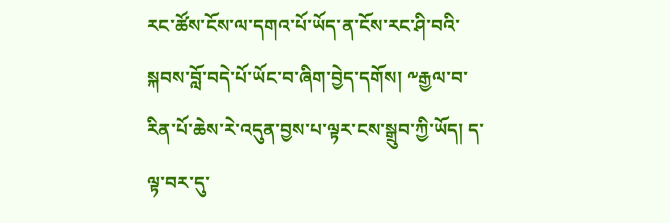རང་ཚོས་ངོས་ལ་དགའ་པོ་ཡོད་ན་ངོས་རང་ཤི་བའི་སྐབས་བློ་བདེ་པོ་ཡོང་བ་ཞིག་བྱེད་དགོས། ༸རྒྱལ་བ་རིན་པོ་ཆེས་རེ་འདུན་བྱས་པ་ལྟར་ངས་སྒྲུབ་ཀྱི་ཡོད། ད་ལྟ་བར་དུ་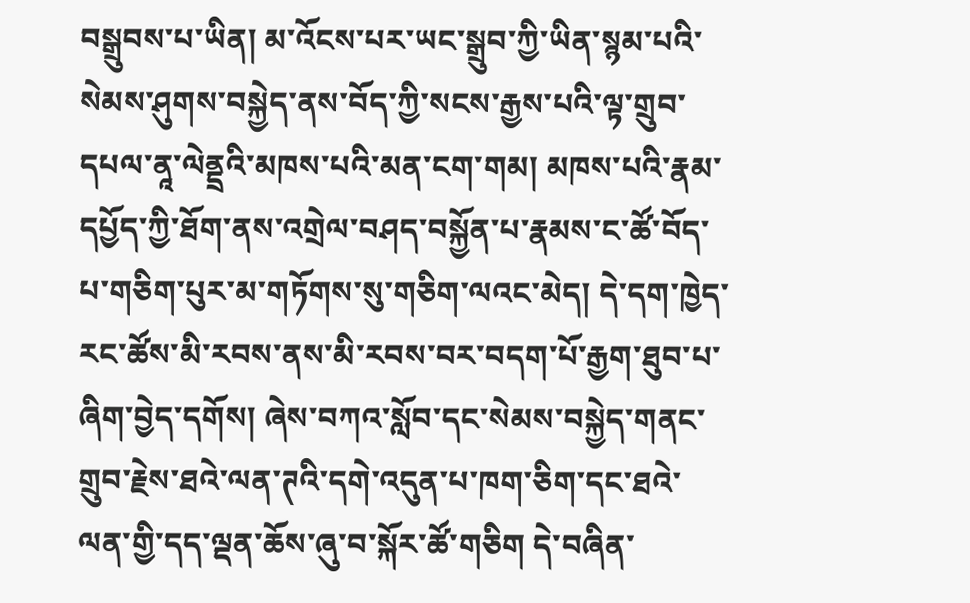བསྒྲུབས་པ་ཡིན། མ་འོངས་པར་ཡང་སྒྲུབ་ཀྱི་ཡིན་སྙམ་པའི་སེམས་ཤུགས་བསྐྱེད་ནས་བོད་ཀྱི་སངས་རྒྱས་པའི་ལྟ་གྲུབ་དཔལ་ནཱ་ལེནྡྲའི་མཁས་པའི་མན་ངག་གམ། མཁས་པའི་རྣམ་དཔྱོད་ཀྱི་ཐོག་ནས་འགྲེལ་བཤད་བསྐྱོན་པ་རྣམས་ང་ཚོ་བོད་པ་གཅིག་པུར་མ་གཏོགས་སུ་གཅིག་ལའང་མེད། དེ་དག་ཁྱེད་རང་ཚོས་མི་རབས་ནས་མི་རབས་བར་བདག་པོ་རྒྱག་ཐུབ་པ་ཞིག་བྱེད་དགོས། ཞེས་བཀའ་སློབ་དང་སེམས་བསྐྱེད་གནང་གྲུབ་རྗེས་ཐའེ་ལན་ཊའི་དགེ་འདུན་པ་ཁག་ཅིག་དང་ཐའེ་ལན་གྱི་དད་ལྡན་ཆོས་ཞུ་བ་སྐོར་ཚོ་གཅིག དེ་བཞིན་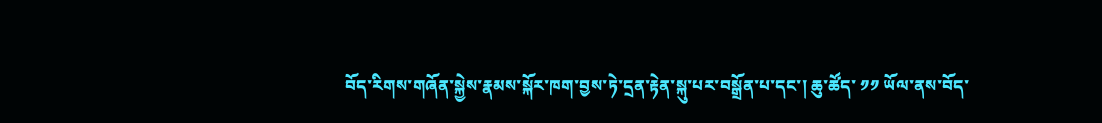བོད་རིགས་གཞོན་སྐྱེས་རྣམས་སྐོར་ཁག་བྱས་ཏེ་དྲན་རྟེན་སྐུ་པར་བསྒྲོན་པ་དང་། ཆུ་ཚོད་ ༡༡ ཡོལ་ནས་བོད་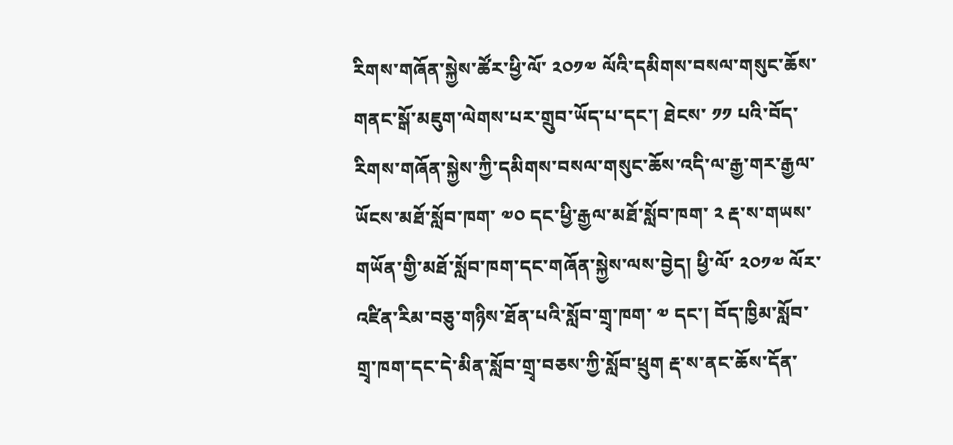རིགས་གཞོན་སྐྱེས་ཚོར་ཕྱི་ལོ་ ༢༠༡༧ ལོའི་དམིགས་བསལ་གསུང་ཆོས་གནང་སྒོ་མཇུག་ལེགས་པར་གྲུབ་ཡོད་པ་དང་། ཐེངས་ ༡༡ པའི་བོད་རིགས་གཞོན་སྐྱེས་ཀྱི་དམིགས་བསལ་གསུང་ཆོས་འདི་ལ་རྒྱ་གར་རྒྱལ་ཡོངས་མཐོ་སློབ་ཁག་ ༧༠ དང་ཕྱི་རྒྱལ་མཐོ་སློབ་ཁག་ ༢ རྡ་ས་གཡས་གཡོན་གྱི་མཐོ་སློབ་ཁག་དང་གཞོན་སྐྱེས་ལས་བྱེད། ཕྱི་ལོ་ ༢༠༡༧ ལོར་འཛིན་རིམ་བཅུ་གཉིས་ཐོན་པའི་སློབ་གྲྭ་ཁག་ ༧ དང་། བོད་ཁྱིམ་སློབ་གྲྭ་ཁག་དང་དེ་མིན་སློབ་གྲྭ་བཅས་ཀྱི་སློབ་ཕྲུག རྡ་ས་ནང་ཆོས་དོན་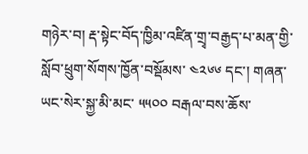གཉེར་བ། རྡ་སྟེང་བོད་ཁྱིམ་འཛིན་གྲྭ་བརྒྱད་པ་མན་གྱི་སློབ་ཕྲུག་སོགས་ཁྱོན་བསྡོམས་ ༤༢༦༦ དང་། གཞན་ཡང་སེར་སྐྱ་མི་མང་ ༥༥༠༠ བརྒལ་བས་ཆོས་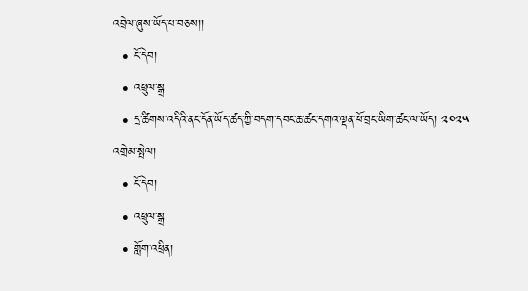འབྲེལ་ཞུས་ཡོད་པ་བཅས།།
  • ངོ་དེབ།
  • འཕྲུལ་སྒྲ
  • དྲ་ཚིགས་འདིའི་ནང་དོན་ཡོད་ཚད་ཀྱི་བདག་དབང་ཆ་ཚང་དགའ་ལྡན་ཕོ་བྲང་ཡིག་ཚང་ལ་ཡོད། ༢༠༢༥
འགྲེམ་སྤེལ།
  • ངོ་དེབ།
  • འཕྲུལ་སྒྲ
  • གློག་འཕྲིན།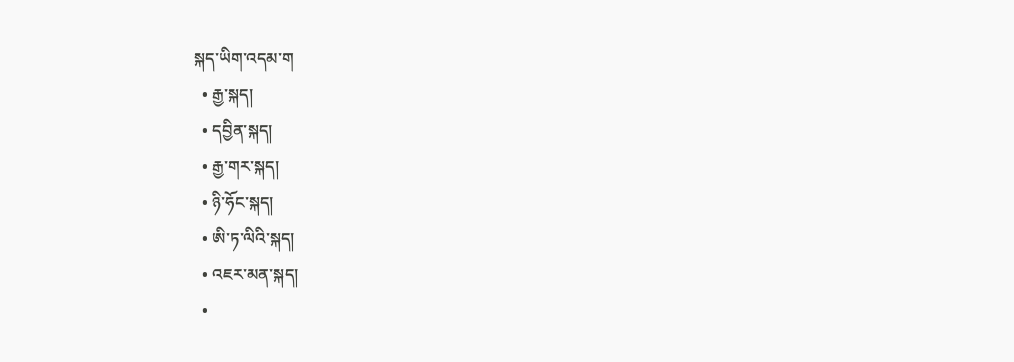སྐད་ཡིག་འདམ་ག
  • རྒྱ་སྐད།
  • དབྱིན་སྐད།
  • རྒྱ་གར་སྐད།
  • ཉི་ཧོང་སྐད།
  • ཨི་ཏ་ལིའི་སྐད།
  • འཇར་མན་སྐད།
  •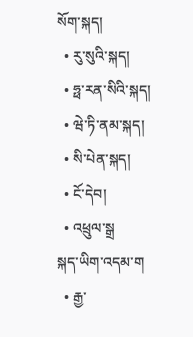སོག་སྐད།
  • རུ་སུའི་སྐད།
  • ཧྥ་རན་སིའི་སྐད།
  • ཝེ་ཏི་ནམ་སྐད།
  • སི་པེན་སྐད།
  • ངོ་དེབ།
  • འཕྲུལ་སྒྲ
སྐད་ཡིག་འདམ་ག
  • རྒྱ་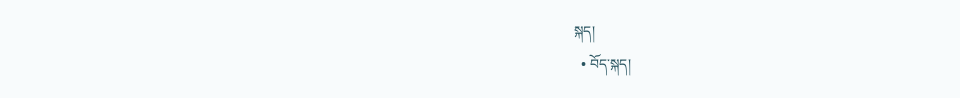སྐད།
  • བོད་སྐད།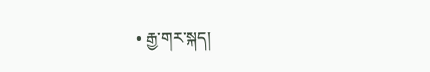• རྒྱ་གར་སྐད།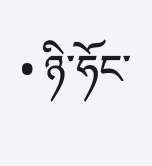• ཉི་ཧོང་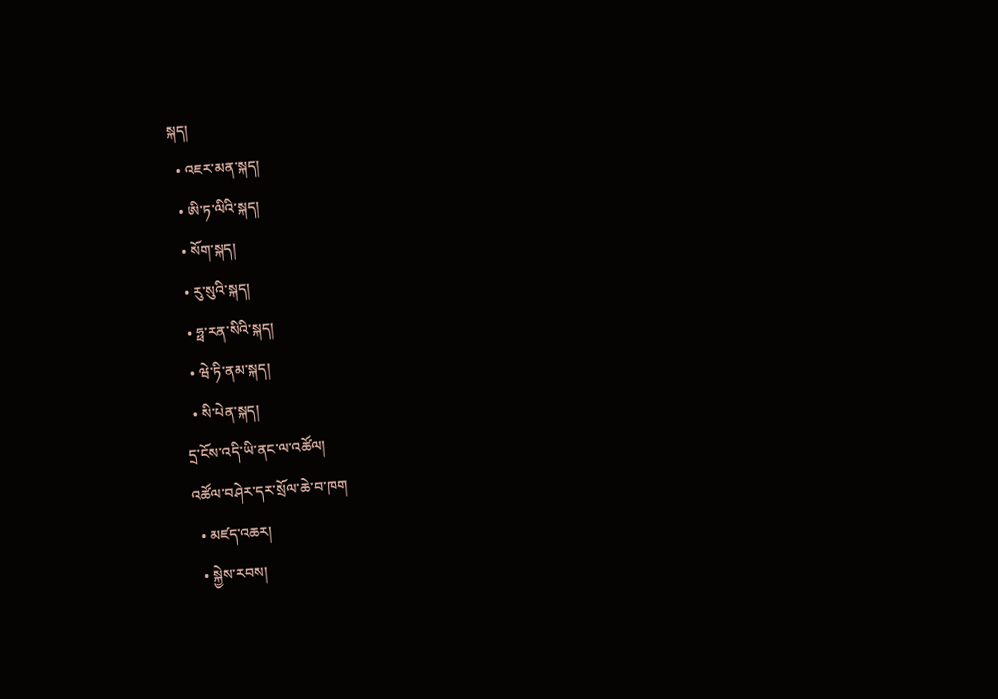སྐད།
  • འཇར་མན་སྐད།
  • ཨི་ཏ་ལིའི་སྐད།
  • སོག་སྐད།
  • རུ་སུའི་སྐད།
  • ཧྥ་རན་སིའི་སྐད།
  • ཝེ་ཏི་ནམ་སྐད།
  • སི་པེན་སྐད།
དྲ་ངོས་འདི་ཡི་ནང་ལ་འཚོལ།
འཚོལ་བཤེར་དར་སྲོལ་ཆེ་བ་ཁག
  • མཛད་འཆར།
  • སྐྱེས་རབས།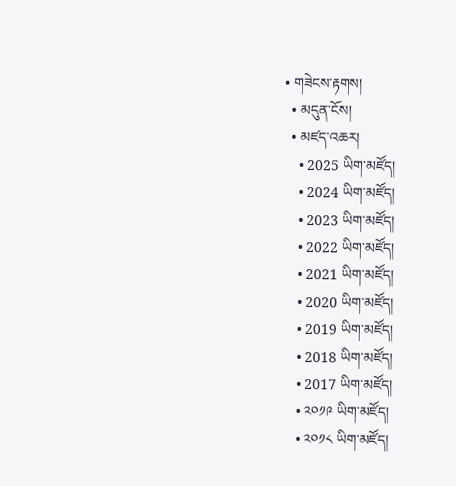• གཟེངས་རྟགས།
  • མདུན་ངོས།
  • མཛད་འཆར།
    • 2025 ཡིག་མཛོད།
    • 2024 ཡིག་མཛོད།
    • 2023 ཡིག་མཛོད།
    • 2022 ཡིག་མཛོད།
    • 2021 ཡིག་མཛོད།
    • 2020 ཡིག་མཛོད།
    • 2019 ཡིག་མཛོད།
    • 2018 ཡིག་མཛོད།
    • 2017 ཡིག་མཛོད།
    • ༢༠༡༩ ཡིག་མཛོད།
    • ༢༠༡༨ ཡིག་མཛོད།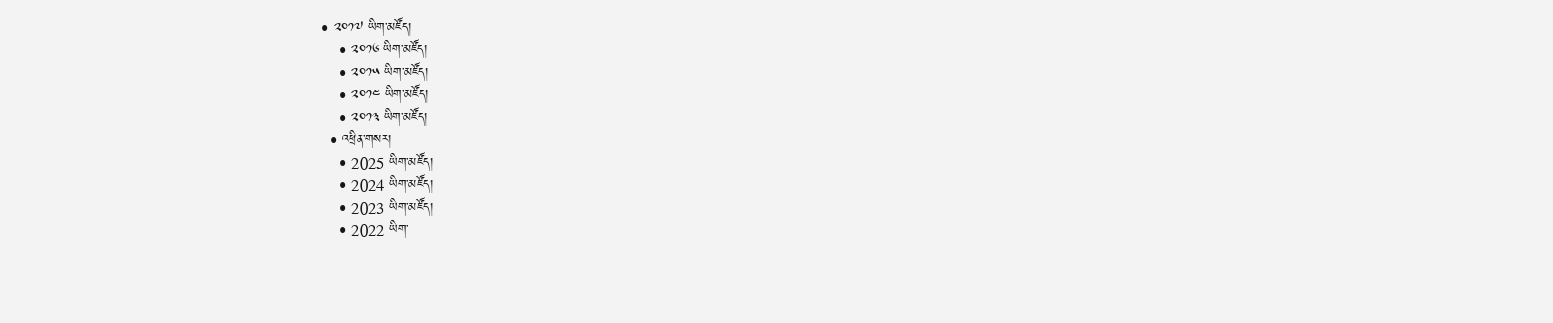• ༢༠༡༧ ཡིག་མཛོད།
    • ༢༠༡༦ ཡིག་མཛོད།
    • ༢༠༡༥ ཡིག་མཛོད།
    • ༢༠༡༤ ཡིག་མཛོད།
    • ༢༠༡༣ ཡིག་མཛོད།
  • འཕྲིན་གསར།
    • 2025 ཡིག་མཛོད།
    • 2024 ཡིག་མཛོད།
    • 2023 ཡིག་མཛོད།
    • 2022 ཡིག་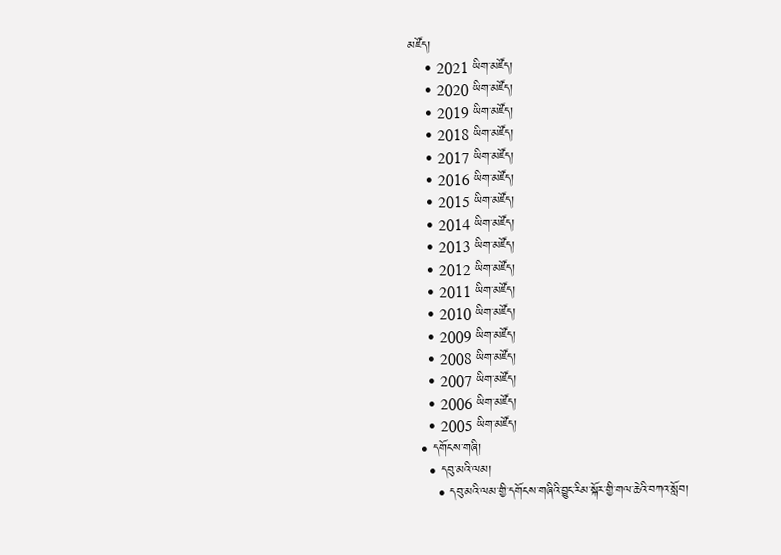མཛོད།
    • 2021 ཡིག་མཛོད།
    • 2020 ཡིག་མཛོད།
    • 2019 ཡིག་མཛོད།
    • 2018 ཡིག་མཛོད།
    • 2017 ཡིག་མཛོད།
    • 2016 ཡིག་མཛོད།
    • 2015 ཡིག་མཛོད།
    • 2014 ཡིག་མཛོད།
    • 2013 ཡིག་མཛོད།
    • 2012 ཡིག་མཛོད།
    • 2011 ཡིག་མཛོད།
    • 2010 ཡིག་མཛོད།
    • 2009 ཡིག་མཛོད།
    • 2008 ཡིག་མཛོད།
    • 2007 ཡིག་མཛོད།
    • 2006 ཡིག་མཛོད།
    • 2005 ཡིག་མཛོད།
  • དགོངས་གཞི།
    • དབུ་མའི་ལམ།
      • དབུ་མའི་ལམ་གྱི་དགོངས་གཞིའི་བྱུང་རིམ་སྐོར་གྱི་གལ་ཆེའི་བཀའ་སློབ།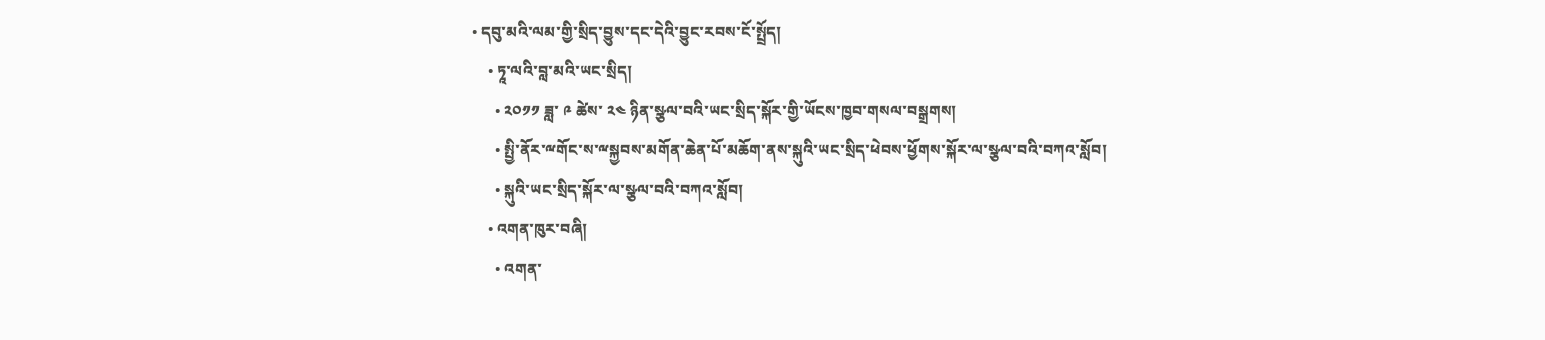• དབུ་མའི་ལམ་གྱི་སྲིད་བྱུས་དང་དེའི་བྱུང་རབས་ངོ་སྤྲོད།
    • ཏཱ་ལའི་བླ་མའི་ཡང་སྲིད།
      • ༢༠༡༡ ཟླ་ ༩ ཚེས་ ༢༤ ཉིན་སྩལ་བའི་ཡང་སྲིད་སྐོར་གྱི་ཡོངས་ཁྱབ་གསལ་བསྒྲགས།
      • སྤྱི་ནོར་ྋགོང་ས་ྋསྐྱབས་མགོན་ཆེན་པོ་མཆོག་ནས་སྐུའི་ཡང་སྲིད་ཕེབས་ཕྱོགས་སྐོར་ལ་སྩལ་བའི་བཀའ་སློབ།
      • སྐུའི་ཡང་སྲིད་སྐོར་ལ་སྩལ་བའི་བཀའ་སློབ།
    • འགན་ཁུར་བཞི།
      • འགན་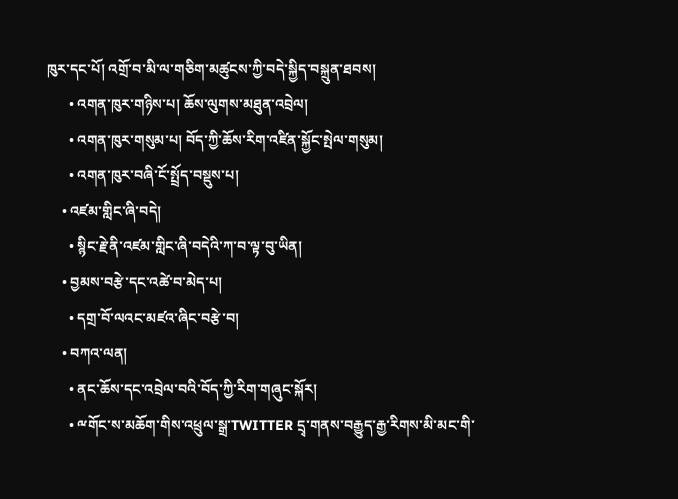ཁུར་དང་པོ། འགྲོ་བ་མི་ལ་གཅིག་མཚུངས་ཀྱི་བདེ་སྐྱིད་བསྐྲུན་ཐབས།
      • འགན་ཁུར་གཉིས་པ། ཆོས་ལུགས་མཐུན་འབྲེལ།
      • འགན་ཁུར་གསུམ་པ། བོད་ཀྱི་ཆོས་རིག་འཛིན་སྐྱོང་སྤེལ་གསུམ།
      • འགན་ཁུར་བཞི་ངོ་སྤྲོད་བསྡུས་པ།
    • འཛམ་གླིང་ཞི་བདེ།
      • སྙིང་རྗེ་ནི་འཛམ་གླིང་ཞི་བདེའི་ཀ་བ་ལྟ་བུ་ཡིན།
    • བྱམས་བརྩེ་དང་འཚེ་བ་མེད་པ།
      • དགྲ་བོ་ལའང་མཛའ་ཞིང་བརྩེ་བ།
    • བཀའ་ལན།
      • ནང་ཆོས་དང་འབྲེལ་བའི་བོད་ཀྱི་རིག་གཞུང་སྐོར།
      • ྋགོང་ས་མཆོག་གིས་འཕྲུལ་སྒྲ་TWITTER དྲྭ་གནས་བརྒྱུད་རྒྱ་རིགས་མི་མང་གི་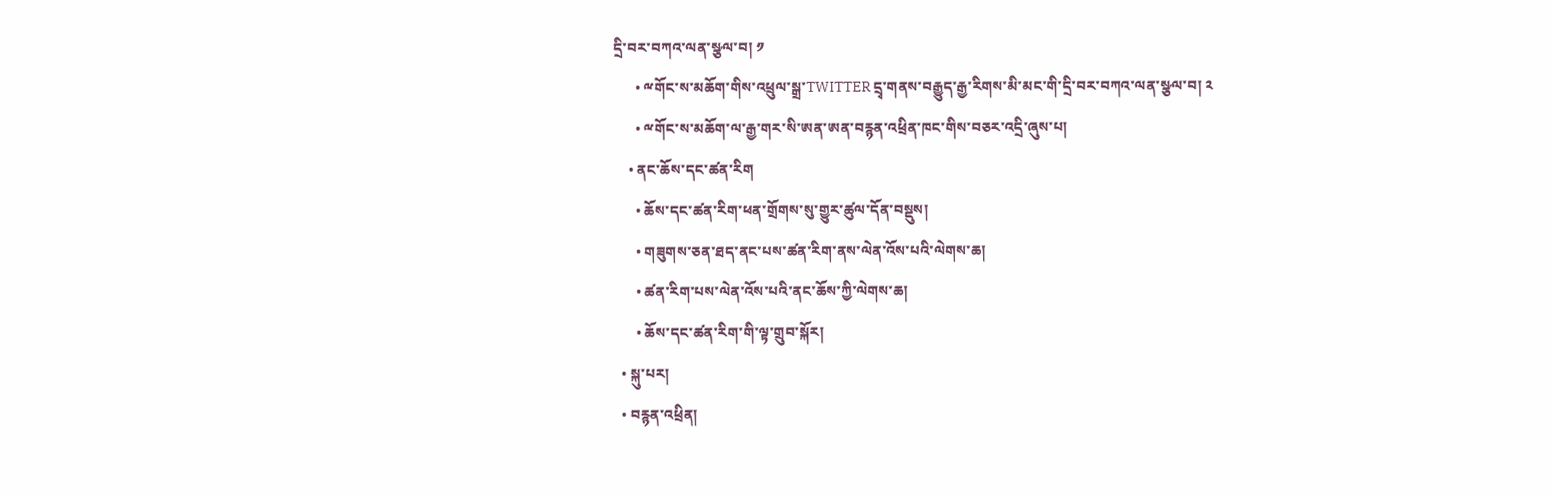དྲི་བར་བཀའ་ལན་སྩལ་བ། ༡
      • ྋགོང་ས་མཆོག་གིས་འཕྲུལ་སྒྲ་TWITTER དྲྭ་གནས་བརྒྱུད་རྒྱ་རིགས་མི་མང་གི་དྲི་བར་བཀའ་ལན་སྩལ་བ། ༢
      • ྋགོང་ས་མཆོག་ལ་རྒྱ་གར་སི་ཨན་ཨན་བརྙན་འཕྲིན་ཁང་གིས་བཅར་འདྲི་ཞུས་པ།
    • ནང་ཆོས་དང་ཚན་རིག
      • ཆོས་དང་ཚན་རིག་ཕན་གྲོགས་སུ་གྱུར་ཚུལ་དོན་བསྡུས།
      • གཟུགས་ཅན་ཐད་ནང་པས་ཚན་རིག་ནས་ལེན་འོས་པའི་ལེགས་ཆ།
      • ཚན་རིག་པས་ལེན་འོས་པའི་ནང་ཆོས་ཀྱི་ལེགས་ཆ།
      • ཆོས་དང་ཚན་རིག་གི་ལྟ་གྲུབ་སྐོར།
  • སྐུ་པར།
  • བརྙན་འཕྲིན།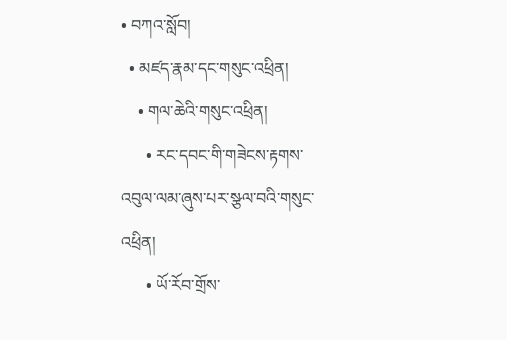• བཀའ་སློབ།
  • མཛད་རྣམ་དང་གསུང་འཕྲིན།
    • གལ་ཆེའི་གསུང་འཕྲིན།
      • རང་དབང་གི་གཟེངས་རྟགས་འབུལ་ལམ་ཞུས་པར་སྩལ་བའི་གསུང་འཕྲིན།
      • ཡོ་རོབ་གྲོས་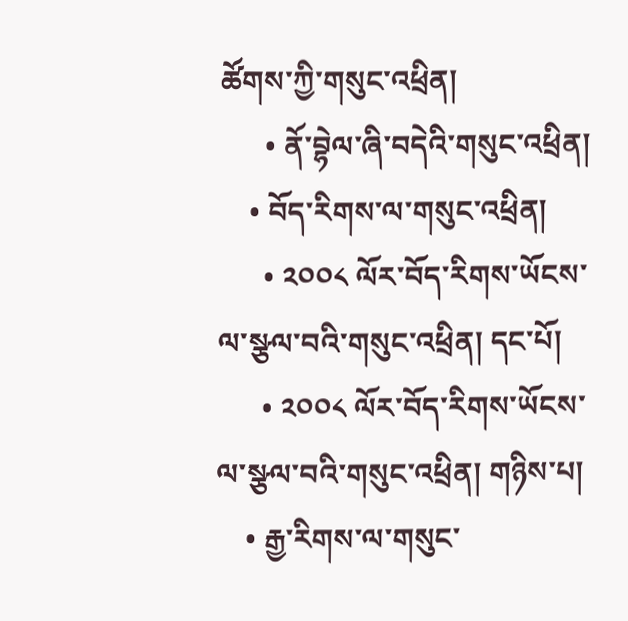ཚོགས་ཀྱི་གསུང་འཕྲིན།
      • ནོ་བྷེལ་ཞི་བདེའི་གསུང་འཕྲིན།
    • བོད་རིགས་ལ་གསུང་འཕྲིན།
      • ༢༠༠༨ ལོར་བོད་རིགས་ཡོངས་ལ་སྩལ་བའི་གསུང་འཕྲིན། དང་པོ།
      • ༢༠༠༨ ལོར་བོད་རིགས་ཡོངས་ལ་སྩལ་བའི་གསུང་འཕྲིན། གཉིས་པ།
    • རྒྱ་རིགས་ལ་གསུང་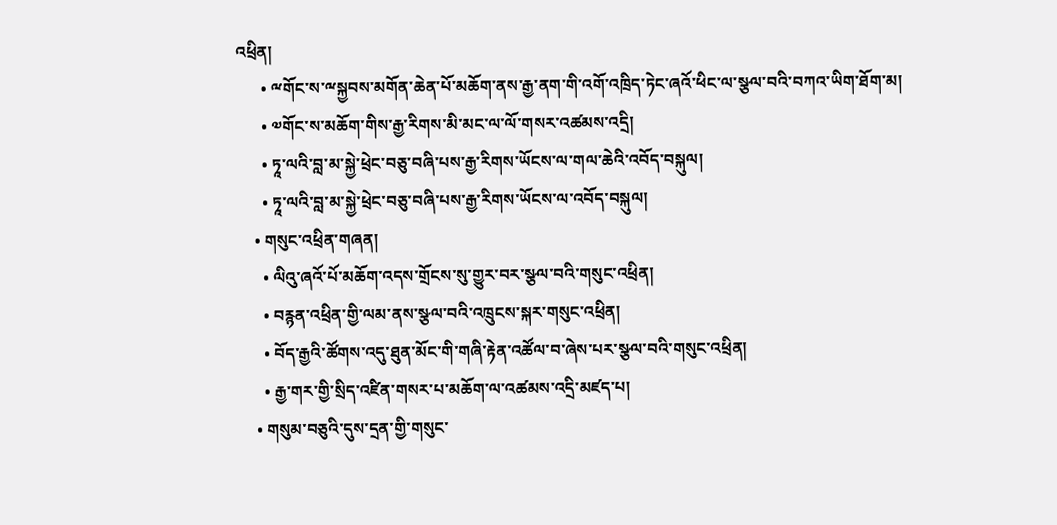འཕྲིན།
      • ྋགོང་ས་ྋསྐྱབས་མགོན་ཆེན་པོ་མཆོག་ནས་རྒྱ་ནག་གི་འགོ་འཁྲིད་ཏེང་ཞའོ་ཕིང་ལ་སྩལ་བའི་བཀའ་ཡིག་ཐོག་མ།
      • ༧གོང་ས་མཆོག་གིས་རྒྱ་རིགས་མི་མང་ལ་ལོ་གསར་འཚམས་འདྲི།
      • ཏཱ་ལའི་བླ་མ་སྐྱེ་ཕྲེང་བཅུ་བཞི་པས་རྒྱ་རིགས་ཡོངས་ལ་གལ་ཆེའི་འབོད་བསྐུལ།
      • ཏཱ་ལའི་བླ་མ་སྐྱེ་ཕྲེང་བཅུ་བཞི་པས་རྒྱ་རིགས་ཡོངས་ལ་འབོད་བསྐུལ།
    • གསུང་འཕྲིན་གཞན།
      • ལིའུ་ཞའོ་པོ་མཆོག་འདས་གྲོངས་སུ་གྱུར་བར་སྩལ་བའི་གསུང་འཕྲིན།
      • བརྙན་འཕྲིན་གྱི་ལམ་ནས་སྩལ་བའི་འཁྲུངས་སྐར་གསུང་འཕྲིན།
      • བོད་རྒྱའི་ཚོགས་འདུ་ཐུན་མོང་གི་གཞི་རྟེན་འཚོལ་བ་ཞེས་པར་སྩལ་བའི་གསུང་འཕྲིན།
      • རྒྱ་གར་གྱི་སྲིད་འཛིན་གསར་པ་མཆོག་ལ་འཚམས་འདྲི་མཛད་པ།
    • གསུམ་བཅུའི་དུས་དྲན་གྱི་གསུང་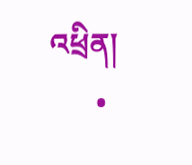འཕྲིན།
      •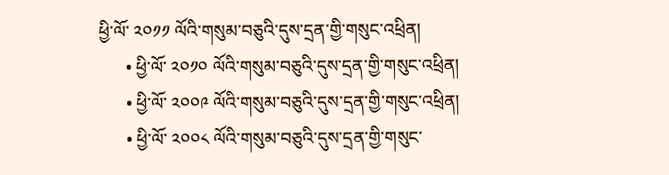ཕྱི་ལོ་ ༢༠༡༡ ལོའི་གསུམ་བཅུའི་དུས་དྲན་གྱི་གསུང་འཕྲིན།
      • ཕྱི་ལོ་ ༢༠༡༠ ལོའི་གསུམ་བཅུའི་དུས་དྲན་གྱི་གསུང་འཕྲིན།
      • ཕྱི་ལོ་ ༢༠༠༩ ལོའི་གསུམ་བཅུའི་དུས་དྲན་གྱི་གསུང་འཕྲིན།
      • ཕྱི་ལོ་ ༢༠༠༨ ལོའི་གསུམ་བཅུའི་དུས་དྲན་གྱི་གསུང་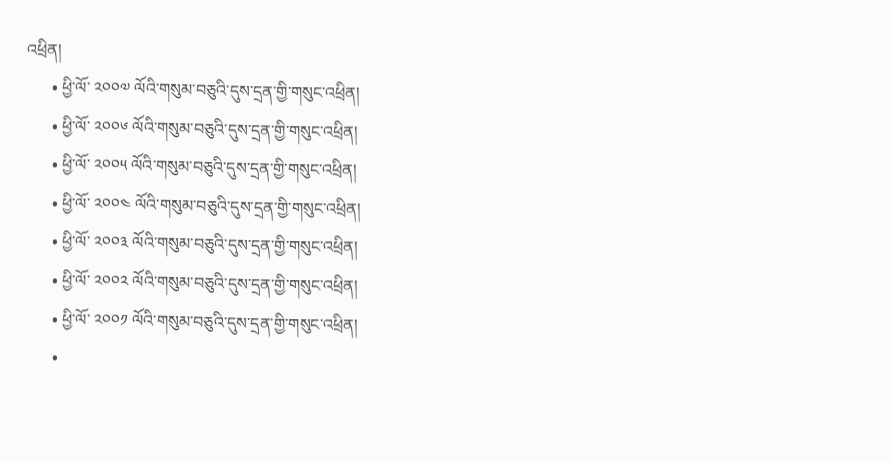འཕྲིན།
      • ཕྱི་ལོ་ ༢༠༠༧ ལོའི་གསུམ་བཅུའི་དུས་དྲན་གྱི་གསུང་འཕྲིན།
      • ཕྱི་ལོ་ ༢༠༠༦ ལོའི་གསུམ་བཅུའི་དུས་དྲན་གྱི་གསུང་འཕྲིན།
      • ཕྱི་ལོ་ ༢༠༠༥ ལོའི་གསུམ་བཅུའི་དུས་དྲན་གྱི་གསུང་འཕྲིན།
      • ཕྱི་ལོ་ ༢༠༠༤ ལོའི་གསུམ་བཅུའི་དུས་དྲན་གྱི་གསུང་འཕྲིན།
      • ཕྱི་ལོ་ ༢༠༠༣ ལོའི་གསུམ་བཅུའི་དུས་དྲན་གྱི་གསུང་འཕྲིན།
      • ཕྱི་ལོ་ ༢༠༠༢ ལོའི་གསུམ་བཅུའི་དུས་དྲན་གྱི་གསུང་འཕྲིན།
      • ཕྱི་ལོ་ ༢༠༠༡ ལོའི་གསུམ་བཅུའི་དུས་དྲན་གྱི་གསུང་འཕྲིན།
      •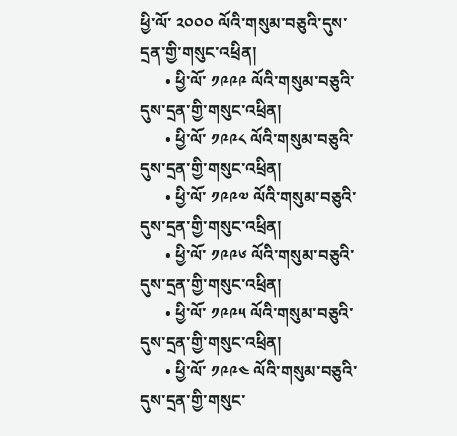ཕྱི་ལོ་ ༢༠༠༠ ལོའི་གསུམ་བཅུའི་དུས་དྲན་གྱི་གསུང་འཕྲིན།
      • ཕྱི་ལོ་ ༡༩༩༩ ལོའི་གསུམ་བཅུའི་དུས་དྲན་གྱི་གསུང་འཕྲིན།
      • ཕྱི་ལོ་ ༡༩༩༨ ལོའི་གསུམ་བཅུའི་དུས་དྲན་གྱི་གསུང་འཕྲིན།
      • ཕྱི་ལོ་ ༡༩༩༧ ལོའི་གསུམ་བཅུའི་དུས་དྲན་གྱི་གསུང་འཕྲིན།
      • ཕྱི་ལོ་ ༡༩༩༦ ལོའི་གསུམ་བཅུའི་དུས་དྲན་གྱི་གསུང་འཕྲིན།
      • ཕྱི་ལོ་ ༡༩༩༥ ལོའི་གསུམ་བཅུའི་དུས་དྲན་གྱི་གསུང་འཕྲིན།
      • ཕྱི་ལོ་ ༡༩༩༤ ལོའི་གསུམ་བཅུའི་དུས་དྲན་གྱི་གསུང་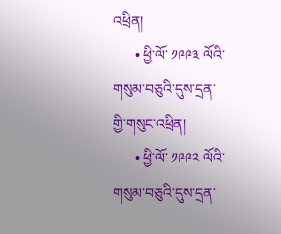འཕྲིན།
      • ཕྱི་ལོ་ ༡༩༩༣ ལོའི་གསུམ་བཅུའི་དུས་དྲན་གྱི་གསུང་འཕྲིན།
      • ཕྱི་ལོ་ ༡༩༩༢ ལོའི་གསུམ་བཅུའི་དུས་དྲན་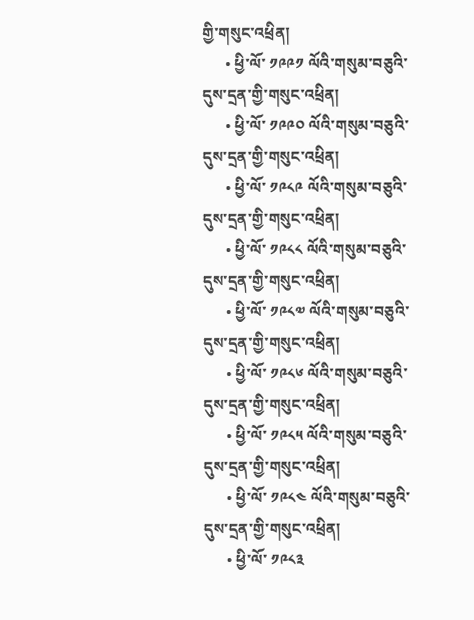གྱི་གསུང་འཕྲིན།
      • ཕྱི་ལོ་ ༡༩༩༡ ལོའི་གསུམ་བཅུའི་དུས་དྲན་གྱི་གསུང་འཕྲིན།
      • ཕྱི་ལོ་ ༡༩༩༠ ལོའི་གསུམ་བཅུའི་དུས་དྲན་གྱི་གསུང་འཕྲིན།
      • ཕྱི་ལོ་ ༡༩༨༩ ལོའི་གསུམ་བཅུའི་དུས་དྲན་གྱི་གསུང་འཕྲིན།
      • ཕྱི་ལོ་ ༡༩༨༨ ལོའི་གསུམ་བཅུའི་དུས་དྲན་གྱི་གསུང་འཕྲིན།
      • ཕྱི་ལོ་ ༡༩༨༧ ལོའི་གསུམ་བཅུའི་དུས་དྲན་གྱི་གསུང་འཕྲིན།
      • ཕྱི་ལོ་ ༡༩༨༦ ལོའི་གསུམ་བཅུའི་དུས་དྲན་གྱི་གསུང་འཕྲིན།
      • ཕྱི་ལོ་ ༡༩༨༥ ལོའི་གསུམ་བཅུའི་དུས་དྲན་གྱི་གསུང་འཕྲིན།
      • ཕྱི་ལོ་ ༡༩༨༤ ལོའི་གསུམ་བཅུའི་དུས་དྲན་གྱི་གསུང་འཕྲིན།
      • ཕྱི་ལོ་ ༡༩༨༣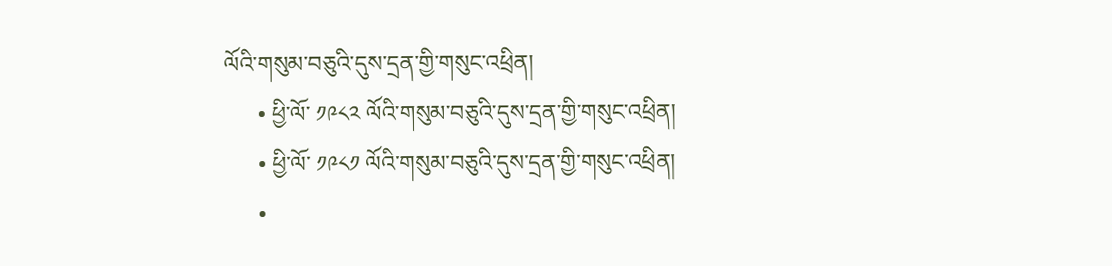ལོའི་གསུམ་བཅུའི་དུས་དྲན་གྱི་གསུང་འཕྲིན།
      • ཕྱི་ལོ་ ༡༩༨༢ ལོའི་གསུམ་བཅུའི་དུས་དྲན་གྱི་གསུང་འཕྲིན།
      • ཕྱི་ལོ་ ༡༩༨༡ ལོའི་གསུམ་བཅུའི་དུས་དྲན་གྱི་གསུང་འཕྲིན།
      •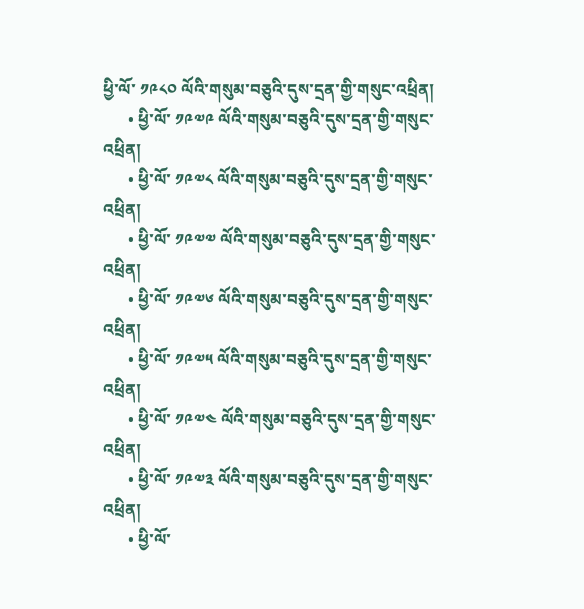ཕྱི་ལོ་ ༡༩༨༠ ལོའི་གསུམ་བཅུའི་དུས་དྲན་གྱི་གསུང་འཕྲིན།
      • ཕྱི་ལོ་ ༡༩༧༩ ལོའི་གསུམ་བཅུའི་དུས་དྲན་གྱི་གསུང་འཕྲིན།
      • ཕྱི་ལོ་ ༡༩༧༨ ལོའི་གསུམ་བཅུའི་དུས་དྲན་གྱི་གསུང་འཕྲིན།
      • ཕྱི་ལོ་ ༡༩༧༧ ལོའི་གསུམ་བཅུའི་དུས་དྲན་གྱི་གསུང་འཕྲིན།
      • ཕྱི་ལོ་ ༡༩༧༦ ལོའི་གསུམ་བཅུའི་དུས་དྲན་གྱི་གསུང་འཕྲིན།
      • ཕྱི་ལོ་ ༡༩༧༥ ལོའི་གསུམ་བཅུའི་དུས་དྲན་གྱི་གསུང་འཕྲིན།
      • ཕྱི་ལོ་ ༡༩༧༤ ལོའི་གསུམ་བཅུའི་དུས་དྲན་གྱི་གསུང་འཕྲིན།
      • ཕྱི་ལོ་ ༡༩༧༣ ལོའི་གསུམ་བཅུའི་དུས་དྲན་གྱི་གསུང་འཕྲིན།
      • ཕྱི་ལོ་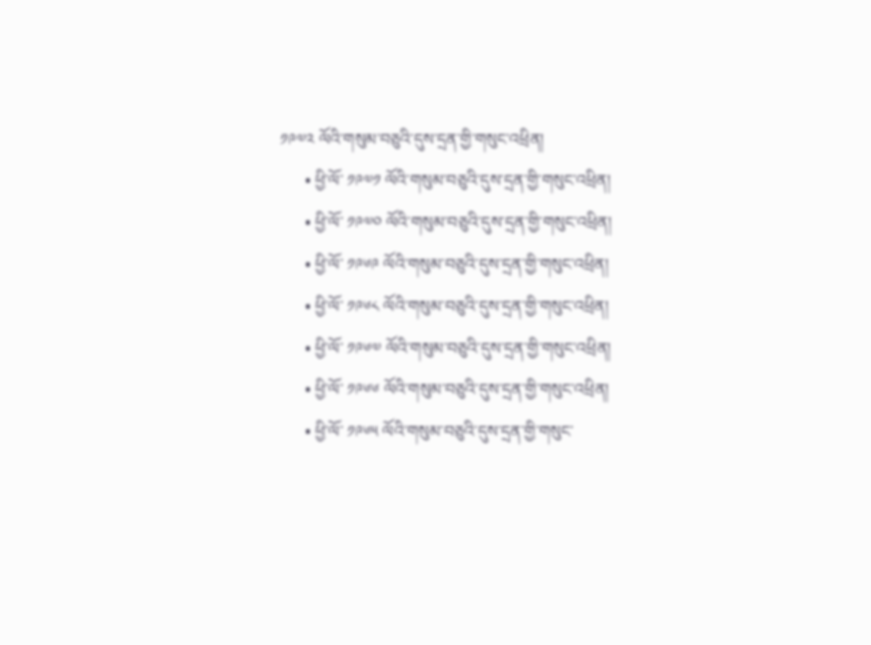༡༩༧༢ ལོའི་གསུམ་བཅུའི་དུས་དྲན་གྱི་གསུང་འཕྲིན།
      • ཕྱི་ལོ་ ༡༩༧༡ ལོའི་གསུམ་བཅུའི་དུས་དྲན་གྱི་གསུང་འཕྲིན།
      • ཕྱི་ལོ་ ༡༩༧༠ ལོའི་གསུམ་བཅུའི་དུས་དྲན་གྱི་གསུང་འཕྲིན།
      • ཕྱི་ལོ་ ༡༩༦༩ ལོའི་གསུམ་བཅུའི་དུས་དྲན་གྱི་གསུང་འཕྲིན།
      • ཕྱི་ལོ་ ༡༩༦༨ ལོའི་གསུམ་བཅུའི་དུས་དྲན་གྱི་གསུང་འཕྲིན།
      • ཕྱི་ལོ་ ༡༩༦༧ ལོའི་གསུམ་བཅུའི་དུས་དྲན་གྱི་གསུང་འཕྲིན།
      • ཕྱི་ལོ་ ༡༩༦༦ ལོའི་གསུམ་བཅུའི་དུས་དྲན་གྱི་གསུང་འཕྲིན།
      • ཕྱི་ལོ་ ༡༩༦༥ ལོའི་གསུམ་བཅུའི་དུས་དྲན་གྱི་གསུང་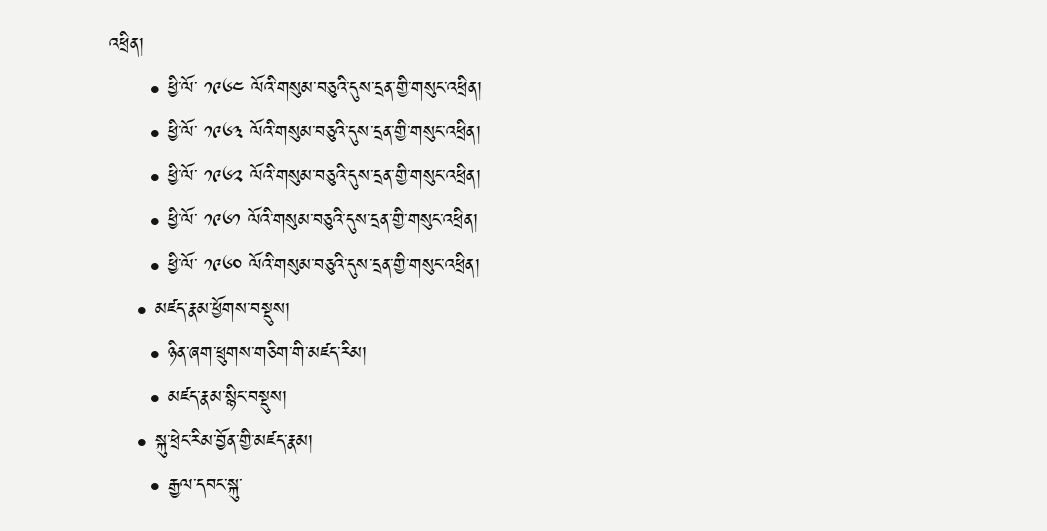འཕྲིན།
      • ཕྱི་ལོ་ ༡༩༦༤ ལོའི་གསུམ་བཅུའི་དུས་དྲན་གྱི་གསུང་འཕྲིན།
      • ཕྱི་ལོ་ ༡༩༦༣ ལོའི་གསུམ་བཅུའི་དུས་དྲན་གྱི་གསུང་འཕྲིན།
      • ཕྱི་ལོ་ ༡༩༦༢ ལོའི་གསུམ་བཅུའི་དུས་དྲན་གྱི་གསུང་འཕྲིན།
      • ཕྱི་ལོ་ ༡༩༦༡ ལོའི་གསུམ་བཅུའི་དུས་དྲན་གྱི་གསུང་འཕྲིན།
      • ཕྱི་ལོ་ ༡༩༦༠ ལོའི་གསུམ་བཅུའི་དུས་དྲན་གྱི་གསུང་འཕྲིན།
    • མཛད་རྣམ་ཕྱོགས་བསྡུས།
      • ཉིན་ཞག་ཕྲུགས་གཅིག་གི་མཛད་རིམ།
      • མཛད་རྣམ་སྙིང་བསྡུས།
    • སྐུ་ཕྲེང་རིམ་བྱོན་གྱི་མཛད་རྣམ།
      • རྒྱལ་དབང་སྐུ་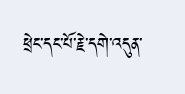ཕྲེང་དང་པོ་རྗེ་དགེ་འདུན་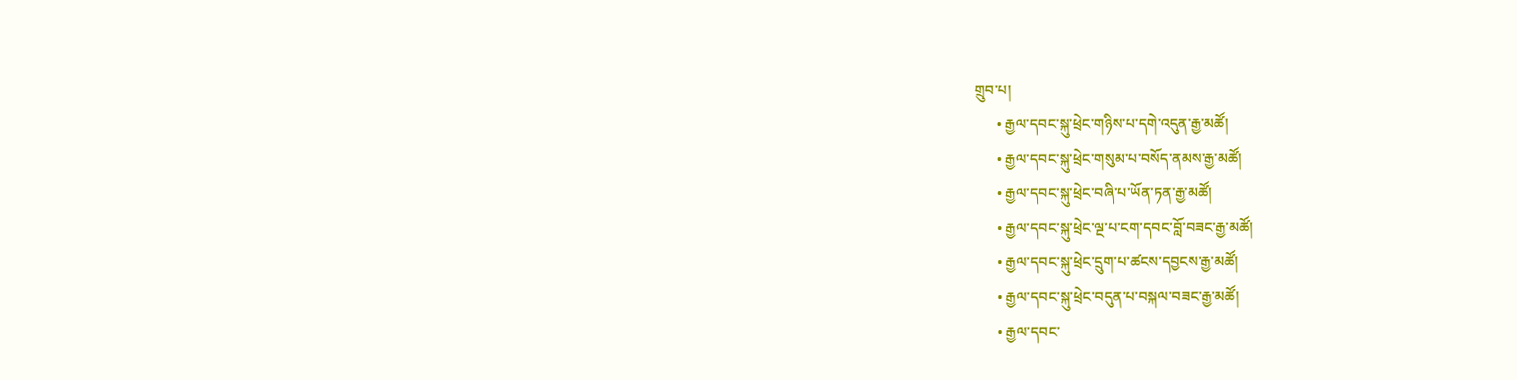གྲུབ་པ།
      • རྒྱལ་དབང་སྐུ་ཕྲེང་གཉིས་པ་དགེ་འདུན་རྒྱ་མཚོ།
      • རྒྱལ་དབང་སྐུ་ཕྲེང་གསུམ་པ་བསོད་ནམས་རྒྱ་མཚོ།
      • རྒྱལ་དབང་སྐུ་ཕྲེང་བཞི་པ་ཡོན་ཏན་རྒྱ་མཚོ།
      • རྒྱལ་དབང་སྐུ་ཕྲེང་ལྔ་པ་ངག་དབང་བློ་བཟང་རྒྱ་མཚོ།
      • རྒྱལ་དབང་སྐུ་ཕྲེང་དྲུག་པ་ཚངས་དབྱངས་རྒྱ་མཚོ།
      • རྒྱལ་དབང་སྐུ་ཕྲེང་བདུན་པ་བསྐལ་བཟང་རྒྱ་མཚོ།
      • རྒྱལ་དབང་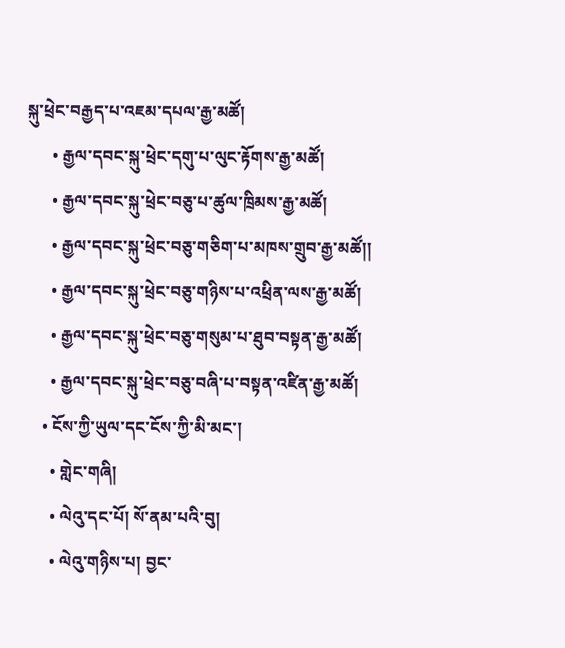སྐུ་ཕྲེང་བརྒྱད་པ་འཇམ་དཔལ་རྒྱ་མཚོ།
      • རྒྱལ་དབང་སྐུ་ཕྲེང་དགུ་པ་ལུང་རྟོགས་རྒྱ་མཚོ།
      • རྒྱལ་དབང་སྐུ་ཕྲེང་བཅུ་པ་ཚུལ་ཁྲིམས་རྒྱ་མཚོ།
      • རྒྱལ་དབང་སྐུ་ཕྲེང་བཅུ་གཅིག་པ་མཁས་གྲུབ་རྒྱ་མཚོ།།
      • རྒྱལ་དབང་སྐུ་ཕྲེང་བཅུ་གཉིས་པ་འཕྲིན་ལས་རྒྱ་མཚོ།
      • རྒྱལ་དབང་སྐུ་ཕྲེང་བཅུ་གསུམ་པ་ཐུབ་བསྟན་རྒྱ་མཚོ།
      • རྒྱལ་དབང་སྐུ་ཕྲེང་བཅུ་བཞི་པ་བསྟན་འཛིན་རྒྱ་མཚོ།
    • ངོས་ཀྱི་ཡུལ་དང་ངོས་ཀྱི་མི་མང་།
      • གླེང་གཞི།
      • ལེའུ་དང་པོ། སོ་ནམ་པའི་བུ།
      • ལེའུ་གཉིས་པ། བྱང་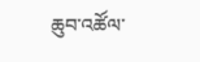ཆུབ་འཚོལ་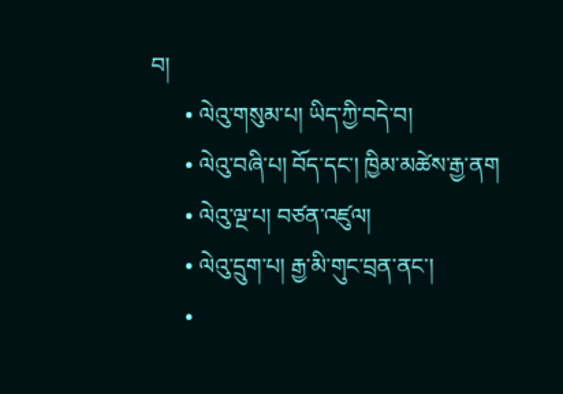བ།
      • ལེའུ་གསུམ་པ། ཡིད་ཀྱི་བདེ་བ།
      • ལེའུ་བཞི་པ། བོད་དང་། ཁྱིམ་མཚེས་རྒྱ་ནག
      • ལེའུ་ལྔ་པ། བཙན་འཛུལ།
      • ལེའུ་དྲུག་པ། རྒྱ་མི་གུང་བྲན་ནང་།
      •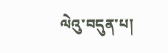ལེའུ་བདུན་པ།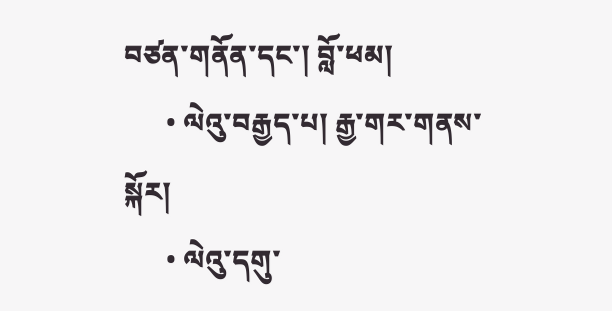བཙན་གནོན་དང་། བློ་ཕམ།
      • ལེའུ་བརྒྱད་པ། རྒྱ་གར་གནས་སྐོར།
      • ལེའུ་དགུ་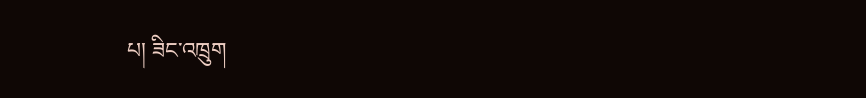པ། ཟིང་འཁྲུག